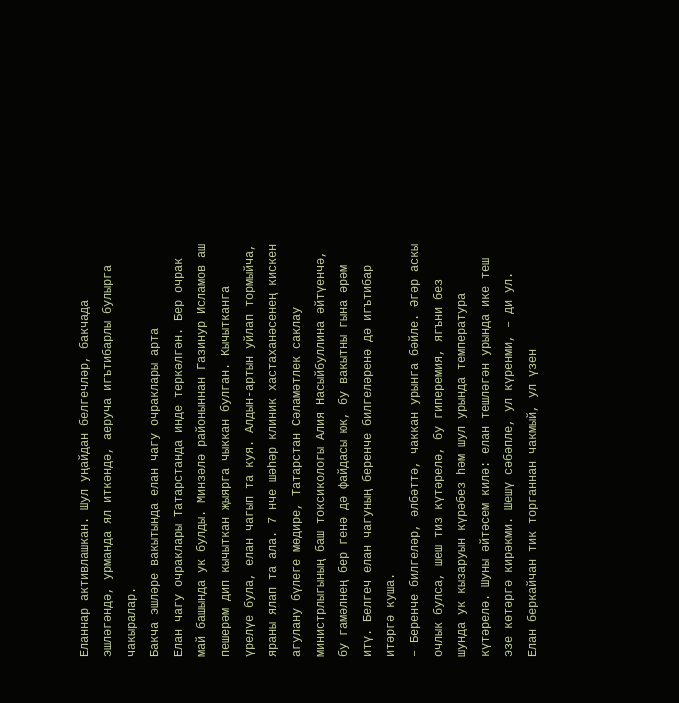Еланнар активлашкан. Шул уңайдан белгечләр, бакчада эшләгәндә, урманда ял иткәндә, аеруча игътибарлы булырга чакыралар.
Бакча эшләре вакытында елан чагу очраклары арта
Елан чагу очраклары Татарстанда инде теркәлгән. Бер очрак май башында ук булды. Минзәлә районыннан Газинур Исламов аш пешерәм дип кычыткан җыярга чыккан булган. Кычытканга үрелүе була, елан чагып та куя. Алдын-артын уйлап тормыйча, яраны ялап та ала. 7 нче шәһәр клиник хастаханәсенең кискен агулану бүлеге мөдире, Татарстан Сәламәтлек саклау министрлыгының баш токсикологы Алия Насыйбуллина әйтүенчә, бу гамәлнең бер генә дә файдасы юк, бу вакытны гына әрәм итү. Белгеч елан чагуның беренче билгеләренә дә игътибар итәргә куша.
– Беренче билгеләр, әлбәттә, чаккан урынга бәйле. Әгәр аскы очлык булса, шеш тиз күтәрелә, бу гиперемия, ягъни без шунда ук кызаруын күрәбез һәм шул урында температура күтәрелә. Шуны әйтәсем килә: елан тешләгән урында ике теш эзе көтәргә кирәкми. Шешү сәбәпле, ул күренми, – ди ул.
Елан беркайчан тик торганнан чакмый, ул үзен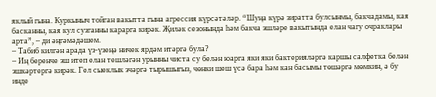яклый гына. Куркыныч тойган вакытта гына агрессия күрсәтәләр. “Шуңа күрә зиратта булсынмы, бакчадамы, кая басканны, кая кул сузганны карарга кирәк. Җиләк сезонында һәм бакча эшләре вакытында елан чагу очраклары арта”, – ди әңгәмәдәшем.
– Табиб килгән арада үз-үзеңә ничек ярдәм итәргә була?
– Иң беренче эш итеп елан тешләгән урынны чиста су белән юарга яки яки бактерияләргә каршы салфетка белән эшкәртергә кирәк. Гел сыеклык эчәргә тырышыгыз, чөнки шеш үсә бара һәм кан басымы төшәргә мөмкин, ә бу инде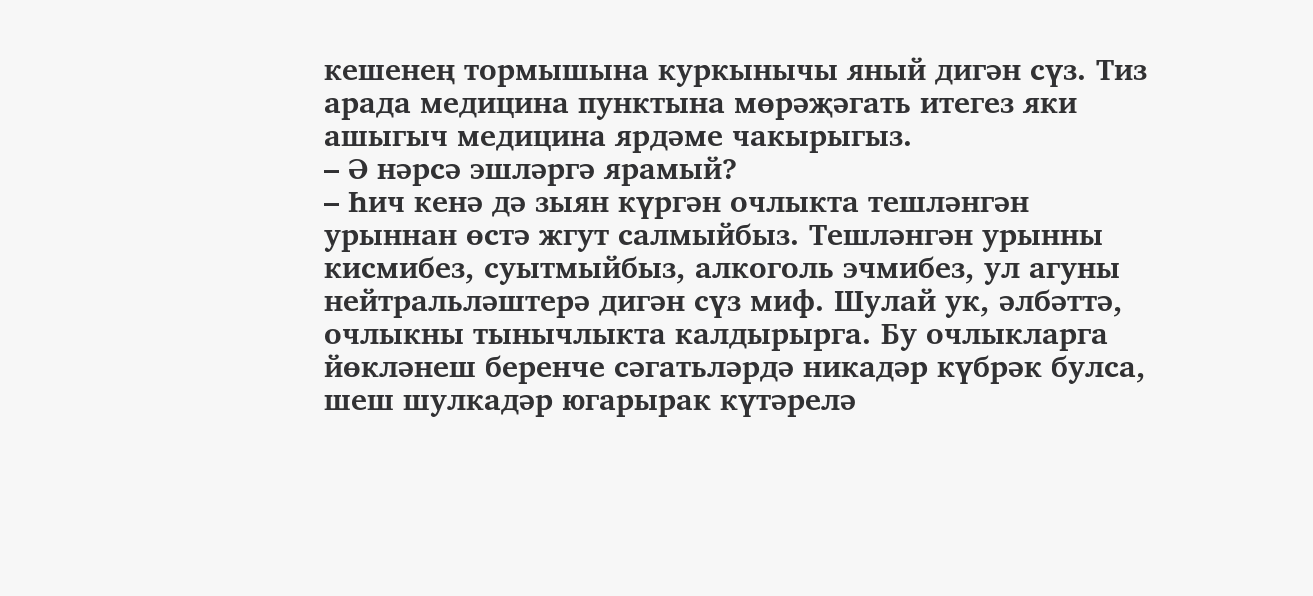кешенең тормышына куркынычы яный дигән сүз. Тиз арада медицина пунктына мөрәҗәгать итегез яки ашыгыч медицина ярдәме чакырыгыз.
– Ә нәрсә эшләргә ярамый?
– Һич кенә дә зыян күргән очлыкта тешләнгән урыннан өстә жгут салмыйбыз. Тешләнгән урынны кисмибез, суытмыйбыз, алкоголь эчмибез, ул агуны нейтральләштерә дигән сүз миф. Шулай ук, әлбәттә, очлыкны тынычлыкта калдырырга. Бу очлыкларга йөкләнеш беренче сәгатьләрдә никадәр күбрәк булса, шеш шулкадәр югарырак күтәрелә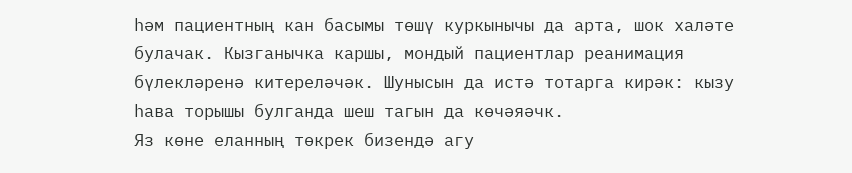һәм пациентның кан басымы төшү куркынычы да арта, шок халәте булачак. Кызганычка каршы, мондый пациентлар реанимация бүлекләренә китереләчәк. Шунысын да истә тотарга кирәк: кызу һава торышы булганда шеш тагын да көчәяәчк.
Яз көне еланның төкрек бизендә агу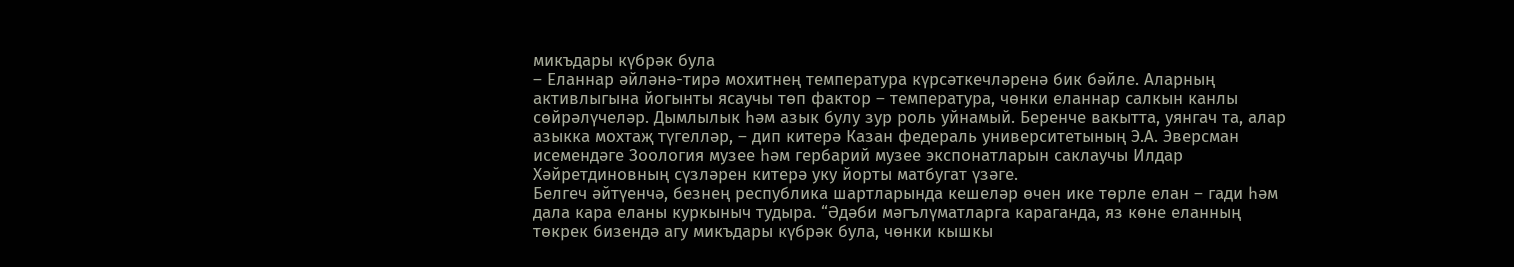микъдары күбрәк була
– Еланнар әйләнә-тирә мохитнең температура күрсәткечләренә бик бәйле. Аларның активлыгына йогынты ясаучы төп фактор – температура, чөнки еланнар салкын канлы сөйрәлүчеләр. Дымлылык һәм азык булу зур роль уйнамый. Беренче вакытта, уянгач та, алар азыкка мохтаҗ түгелләр, – дип китерә Казан федераль университетының Э.А. Эверсман исемендәге Зоология музее һәм гербарий музее экспонатларын саклаучы Илдар Хәйретдиновның сүзләрен китерә уку йорты матбугат үзәге.
Белгеч әйтүенчә, безнең республика шартларында кешеләр өчен ике төрле елан – гади һәм дала кара еланы куркыныч тудыра. “Әдәби мәгълүматларга караганда, яз көне еланның төкрек бизендә агу микъдары күбрәк була, чөнки кышкы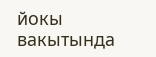йокы вакытында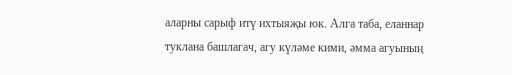аларны сарыф итү ихтыяҗы юк. Алга таба, еланнар туклана башлагач, агу күләме кими, әмма агуының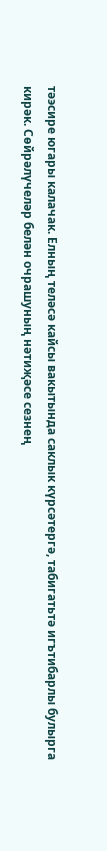тәэсире югары калачак. Елның теләсә кайсы вакытында саклык күрсәтергә, табигатьтә игътибарлы булырга кирәк. Сөйрәлүчеләр белән очрашуның нәтиҗәсе сезнең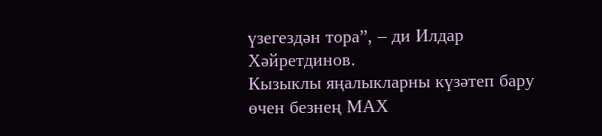үзегездән тора”, – ди Илдар Хәйретдинов.
Кызыклы яңалыкларны күзәтеп бару өчен безнең МАХ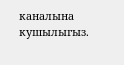каналына кушылыгыз.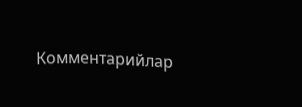Комментарийлар